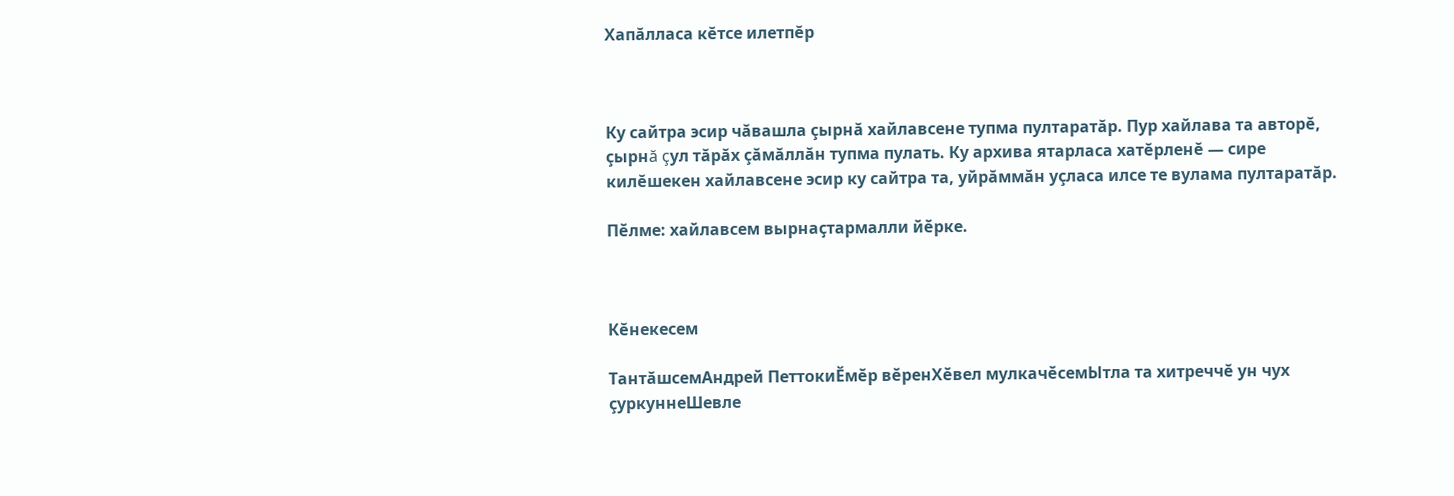Хапăлласа кĕтсе илетпĕр



Ку сайтра эсир чăвашла çырнă хайлавсене тупма пултаратăр. Пур хайлава та авторĕ, çырнă çул тăрăх çăмăллăн тупма пулать. Ку архива ятарласа хатĕрленĕ — сире килĕшекен хайлавсене эсир ку сайтра та, уйрăммăн уçласа илсе те вулама пултаратăр.

Пӗлме: хайлавсем вырнаҫтармалли йӗрке.



Кĕнекесем

ТантăшсемАндрей ПеттокиӖмӗр вӗренХӗвел мулкачӗсемЫтла та хитреччĕ ун чух çуркуннеШевле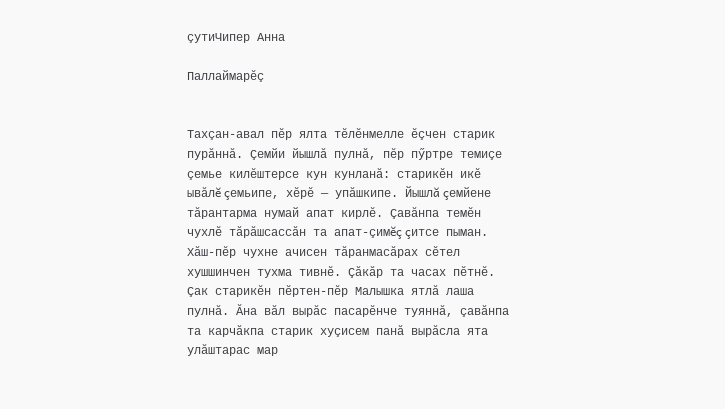çутиЧипер Анна

Паллаймарĕç


Тахçан-авал пĕр ялта тĕлĕнмелле ĕçчен старик пурăннă. Çемйи йышлă пулнă, пĕр пӳртре темиçе çемье килĕштерсе кун кунланă: старикĕн икĕ ывăлĕ çемьипе, хĕрĕ — упăшкипе. Йышлă çемйене тăрантарма нумай апат кирлĕ. Çавăнпа темĕн чухлĕ тăрăшсассăн та апат-çимĕç çитсе пыман. Хăш-пĕр чухне ачисен тăранмасăрах сĕтел хушшинчен тухма тивнĕ. Çăкăр та часах пĕтнĕ. Çак старикĕн пĕртен-пĕр Малышка ятлă лаша пулнă. Ăна вăл вырăс пасарĕнче туяннă, çавăнпа та карчăкпа старик хуçисем панă вырăсла ята улăштарас мар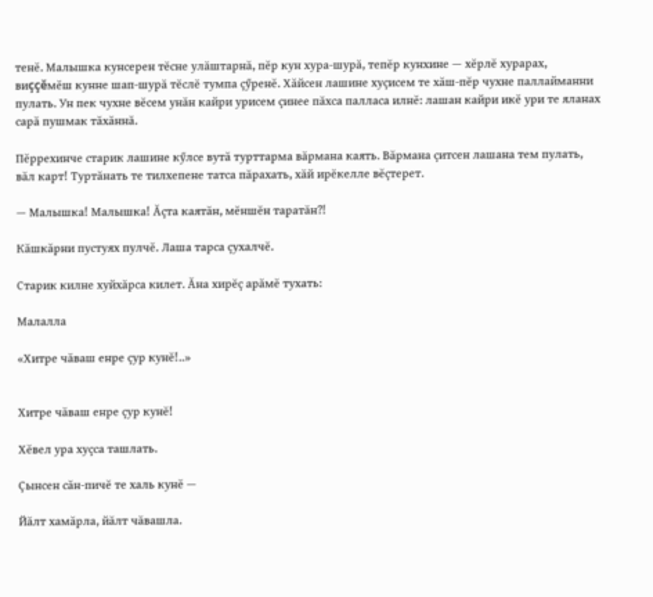тенĕ. Малышка кунсерен тĕсне улăштарнă, пĕр кун хура-шурă, тепĕр кунхине — хĕрлĕ хурарах, виççĕмĕш кунне шап-шурă тĕслĕ тумпа çӳренĕ. Хăйсен лашине хуçисем те хăш-пĕр чухне паллайманни пулать. Ун пек чухне вĕсем унăн кайри урисем çинее пăхса палласа илнĕ: лашан кайри икĕ ури те яланах сарă пушмак тăхăннă.

Пĕррехинче старик лашине кӳлсе вутă турттарма вăрмана каять. Вăрмана çитсен лашана тем пулать, вăл карт! Туртăнать те тилхепене татса пăрахать, хăй ирĕкелле вĕçтерет.

— Малышка! Малышка! Ăçта каятăн, мĕншĕн таратăн?!

Кăшкăрни пустуях пулчĕ. Лаша тарса çухалчĕ.

Старик килне хуйхăрса килет. Ăна хирĕç арăмĕ тухать:

Малалла

«Хитре чăваш енре çур кунĕ!..»


Хитре чăваш енре çур кунĕ!

Хĕвел ура хуçса ташлать.

Çынсен сăн-пичĕ те халь кунĕ —

Йăлт хамăрла, йăлт чăвашла.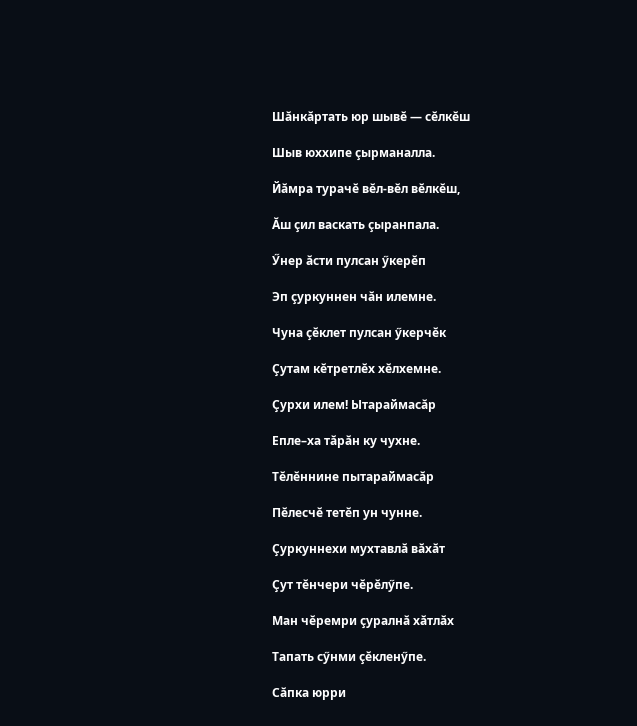Шăнкăртать юр шывĕ — сĕлкĕш

Шыв юххипе çырманалла.

Йăмра турачĕ вĕл-вĕл вĕлкĕш,

Ăш çил васкать çыранпала.

Ӳнер ăсти пулсан ӳкерĕп

Эп çуркуннен чăн илемне.

Чуна çĕклет пулсан ӳкерчĕк

Çутам кĕтретлĕх хĕлхемне.

Çурхи илем! Ытараймасăр

Епле–ха тăрăн ку чухне.

Тĕлĕннине пытараймасăр

Пĕлесчĕ тетĕп ун чунне.

Çуркуннехи мухтавлă вăхăт

Çут тĕнчери чĕрĕлӳпе.

Ман чĕремри çуралнă хăтлăх

Тапать сӳнми çĕкленӳпе.

Сăпка юрри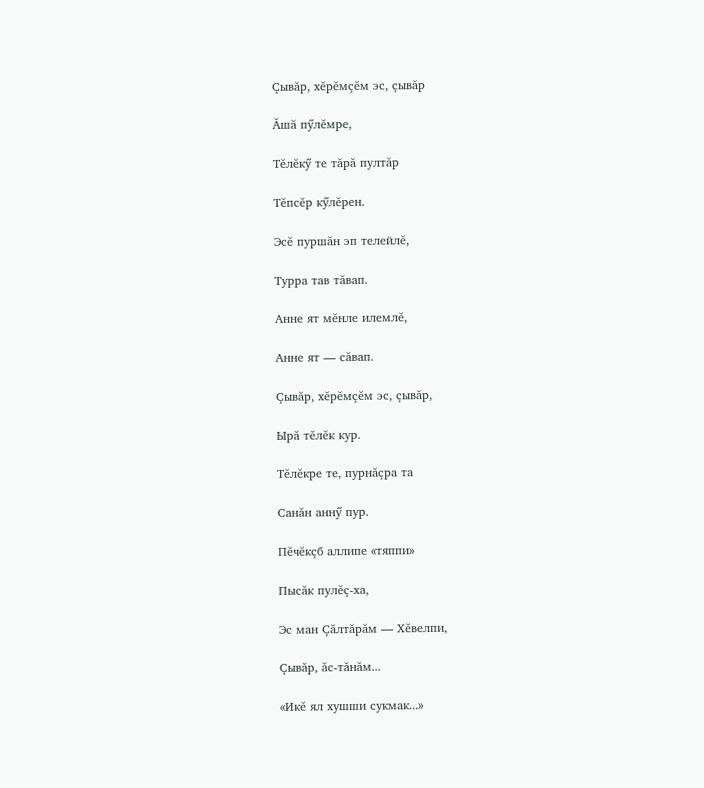Çывăр, хĕрĕмçĕм эс, çывăр

Ăшă пӳлĕмре,

Тĕлĕкӳ те тăрă пултăр

Тĕпсĕр кӳлĕрен.

Эсĕ пуршăн эп телейлĕ,

Турра тав тăвап.

Анне ят мĕнле илемлĕ,

Анне ят — сăвап.

Çывăр, хĕрĕмçĕм эс, çывăр,

Ырă тĕлĕк кур.

Тĕлĕкре те, пурнăçра та

Санăн аннӳ пур.

Пĕчĕкçб аллипе «тяппи»

Пысăк пулĕç-ха,

Эс ман Çăлтăрăм — Хĕвелпи,

Çывăр, ăс-тăнăм...

«Икĕ ял хушши сукмак...»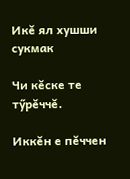Икĕ ял хушши сукмак

Чи кĕске те тӳрĕччĕ.

Иккĕн е пĕччен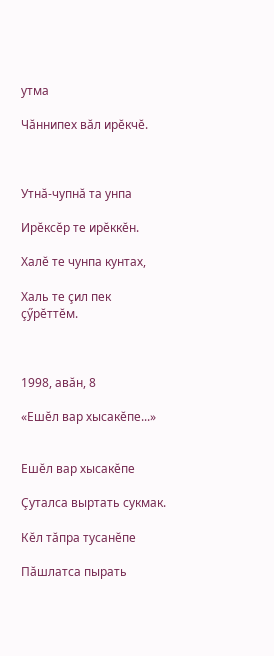утма

Чăннипех вăл ирĕкчĕ.



Утнă-чупнă та унпа

Ирĕксĕр те ирĕккĕн.

Халĕ те чунпа кунтах,

Халь те çил пек çӳрĕттĕм.



1998, авăн, 8

«Ешĕл вар хысакĕпе...»


Ешĕл вар хысакĕпе

Çуталса выртать сукмак.

Кĕл тăпра тусанĕпе

Пăшлатса пырать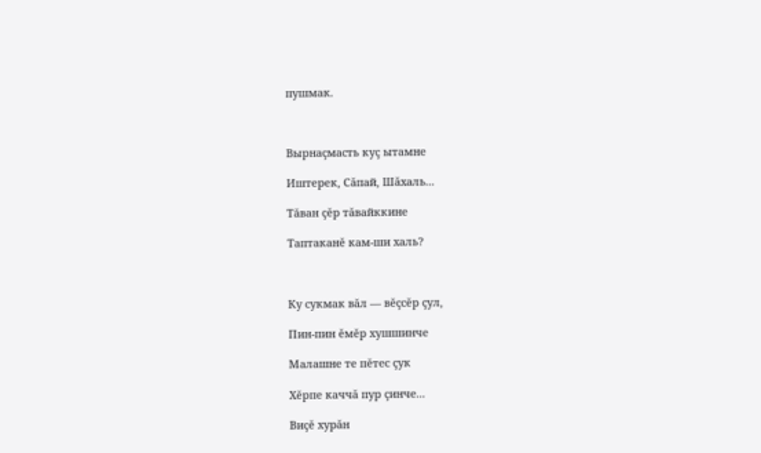пушмак.



Вырнаçмасть куç ытамне

Иштерек, Сăпай, Шăхаль...

Тăван çĕр тăвайккине

Таптаканĕ кам-ши халь?



Ку сукмак вăл — вĕçсĕр çул,

Пин-пин ĕмĕр хушшинче

Малашне те пĕтес çук

Хĕрпе каччă пур çинче...

Виçĕ хурăн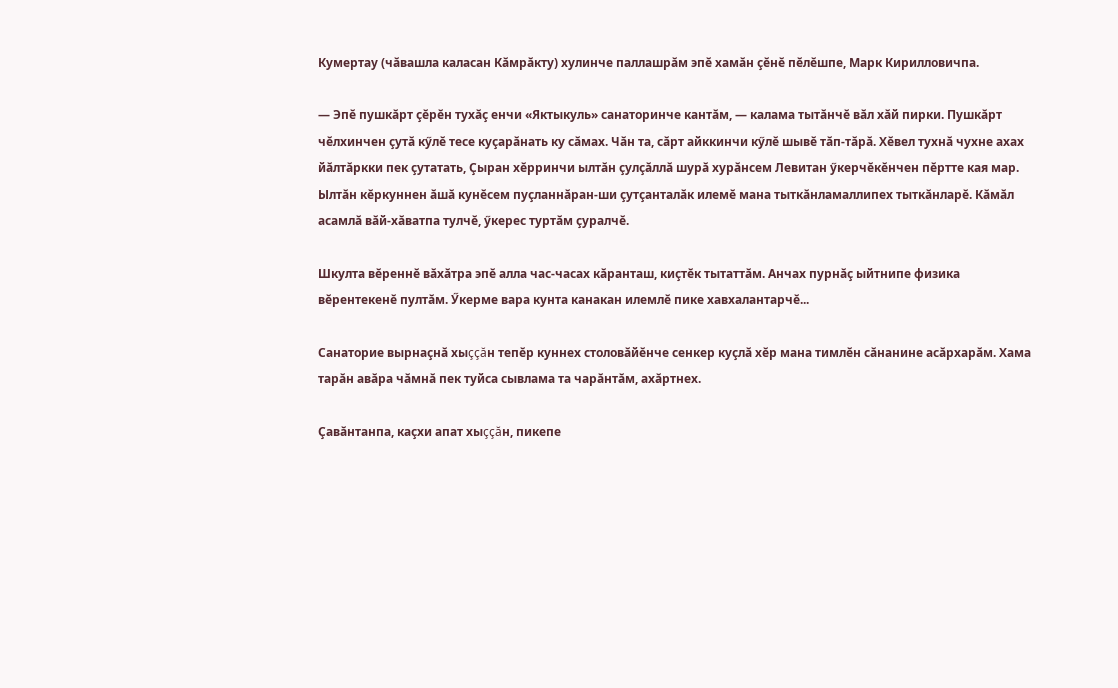Кумертау (чăвашла каласан Кăмрăкту) хулинче паллашрăм эпĕ хамăн çĕнĕ пĕлĕшпе, Марк Кирилловичпа.

— Эпĕ пушкăрт çĕрĕн тухăç енчи «Яктыкуль» санаторинче кантăм, — калама тытăнчĕ вăл хăй пирки. Пушкăрт чĕлхинчен çутă кӳлĕ тесе куçарăнать ку сăмах. Чăн та, сăрт айккинчи кӳлĕ шывĕ тăп-тăрă. Хĕвел тухнă чухне ахах йăлтăркки пек çутатать, Çыран хĕрринчи ылтăн çулçăллă шурă хурăнсем Левитан ӳкерчĕкĕнчен пĕртте кая мар. Ылтăн кĕркуннен ăшă кунĕсем пуçланнăран-ши çутçанталăк илемĕ мана тыткăнламаллипех тыткăнларĕ. Кăмăл асамлă вăй-хăватпа тулчĕ, ӳкерес туртăм çуралчĕ.

Шкулта вĕреннĕ вăхăтра эпĕ алла час-часах кăранташ, киçтĕк тытаттăм. Анчах пурнăç ыйтнипе физика вĕрентекенĕ пултăм. Ӳкерме вара кунта канакан илемлĕ пике хавхалантарчĕ...

Санаторие вырнаçнă хыççăн тепĕр куннех столовăйĕнче сенкер куçлă хĕр мана тимлĕн сăнанине асăрхарăм. Хама тарăн авăра чăмнă пек туйса сывлама та чарăнтăм, ахăртнех.

Çавăнтанпа, каçхи апат хыççăн, пикепе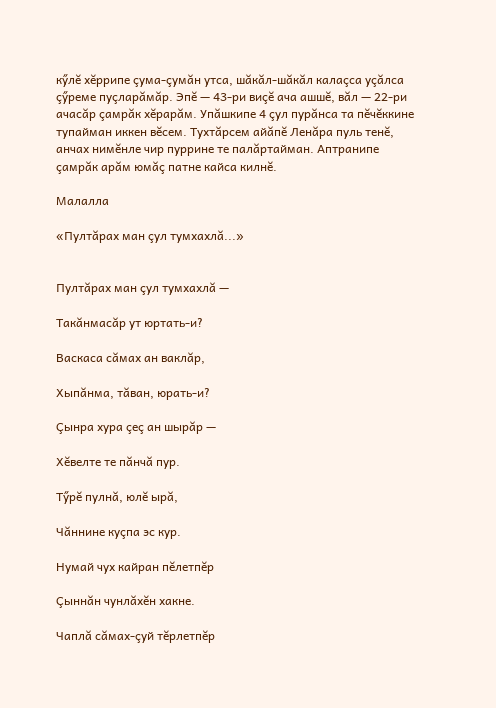кӳлĕ хĕррипе çума-çумăн утса, шăкăл-шăкăл калаçса уçăлса çӳреме пуçларăмăр. Эпĕ — 43-ри виçĕ ача ашшĕ, вăл — 22-ри ачасăр çамрăк хĕрарăм. Упăшкипе 4 çул пурăнса та пĕчĕккине тупайман иккен вĕсем. Тухтăрсем айăпĕ Ленăра пуль тенĕ, анчах нимĕнле чир пуррине те палăртайман. Аптранипе çамрăк арăм юмăç патне кайса килнĕ.

Малалла

«Пултăрах ман çул тумхахлă...»


Пултăрах ман çул тумхахлă —

Такăнмасăр ут юртать-и?

Васкаса сăмах ан ваклăр,

Хыпăнма, тăван, юрать-и?

Çынра хура çеç ан шырăр —

Хĕвелте те пăнчă пур.

Тӳрĕ пулнă, юлĕ ырă,

Чăннине куçпа эс кур.

Нумай чух кайран пĕлетпĕр

Çыннăн чунлăхĕн хакне.

Чаплă сăмах-çуй тĕрлетпĕр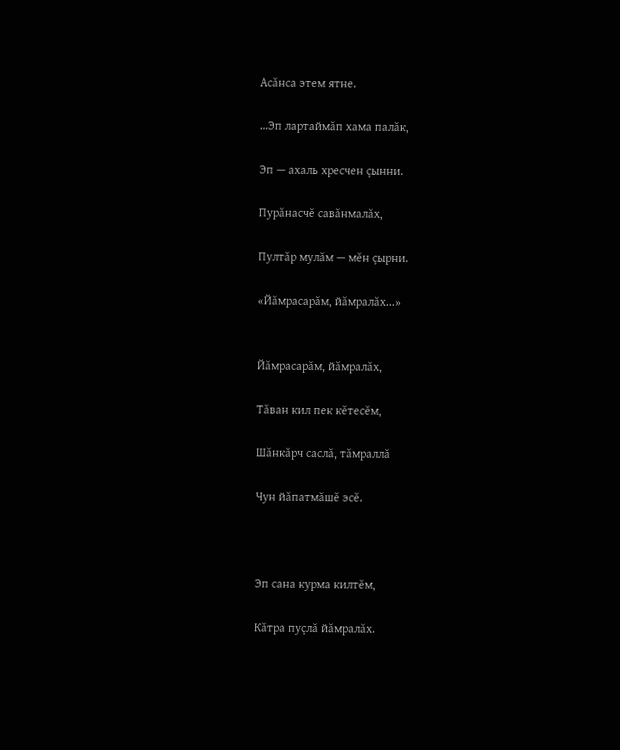Асăнса этем ятне.

…Эп лартаймăп хама палăк,

Эп — ахаль хресчен çынни.

Пурăнасчĕ савăнмалăх,

Пултăр мулăм — мĕн çырни.

«Йăмрасарăм, йăмралăх...»


Йăмрасарăм, йăмралăх,

Тăван кил пек кĕтесĕм,

Шăнкăрч саслă, тăмраллă

Чун йăпатмăшĕ эсĕ.



Эп сана курма килтĕм,

Кăтра пуçлă йăмралăх.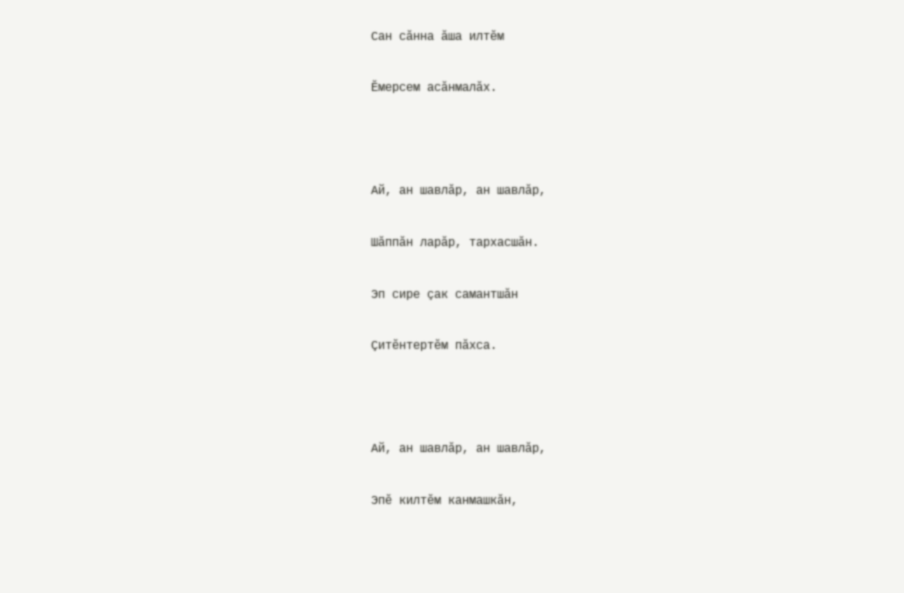Сан сăнна ăша илтĕм

Ĕмерсем асăнмалăх.



Ай, ан шавлăр, ан шавлăр,

Шăппăн ларăр, тархасшăн.

Эп сире çак самантшăн

Çитĕнтертĕм пăхса.



Ай, ан шавлăр, ан шавлăр,

Эпĕ килтĕм канмашкăн,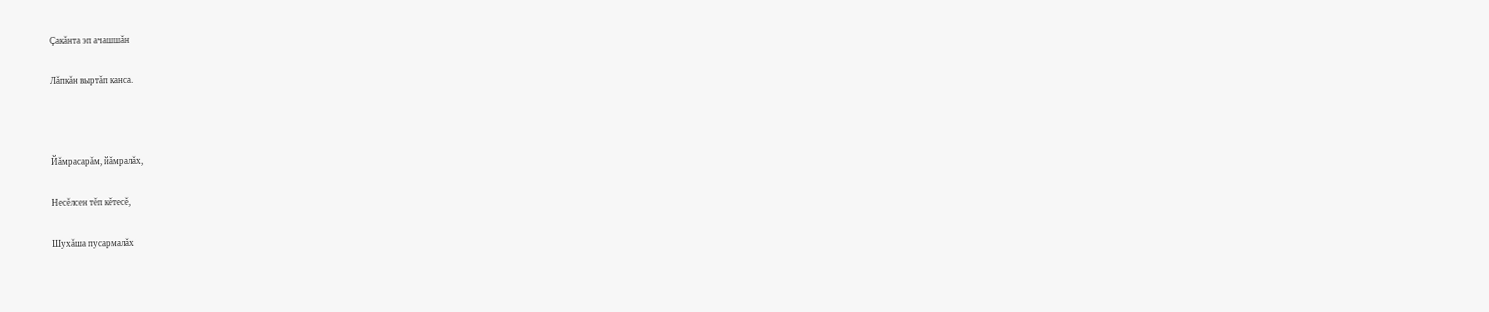Çакăнта эп ачашшăн

Лăпкăн выртăп канса.



Йăмрасарăм, йăмралăх,

Несĕлсен тĕп кĕтесĕ,

Шухăша пусармалăх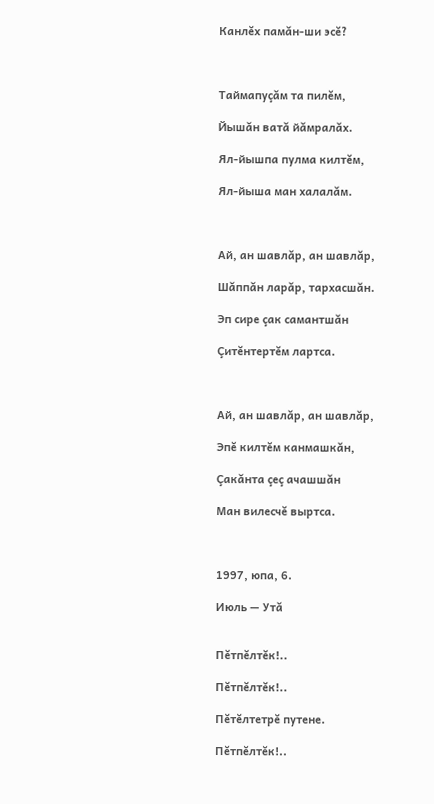Канлĕх памăн-ши эсĕ?



Таймапуçăм та пилĕм,

Йышăн ватă йăмралăх.

Ял-йышпа пулма килтĕм,

Ял-йыша ман халалăм.



Ай, ан шавлăр, ан шавлăр,

Шăппăн ларăр, тархасшăн.

Эп сире çак самантшăн

Çитĕнтертĕм лартса.



Ай, ан шавлăр, ан шавлăр,

Эпĕ килтĕм канмашкăн,

Çакăнта çеç ачашшăн

Ман вилесчĕ выртса.



1997, юпа, 6.

Июль — Утă


Пĕтпĕлтĕк!..

Пĕтпĕлтĕк!..

Пĕтĕлтетрĕ путене.

Пĕтпĕлтĕк!..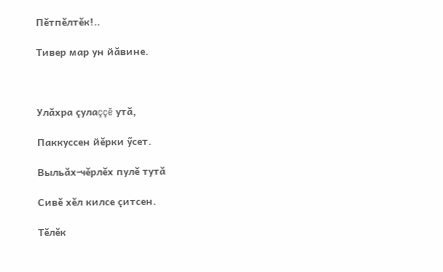Пĕтпĕлтĕк!..

Тивер мар ун йăвине.



Улăхра çулаççĕ утă,

Паккуссен йĕрки ӳсет.

Выльăх-чĕрлĕх пулĕ тутă

Сивĕ хĕл килсе çитсен.

Тĕлĕк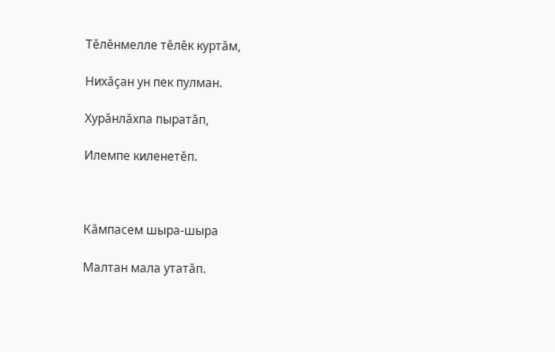Тĕлĕнмелле тĕлĕк куртăм,

Нихăçан ун пек пулман.

Хурăнлăхпа пыратăп,

Илемпе киленетĕп.



Кăмпасем шыра-шыра

Малтан мала утатăп.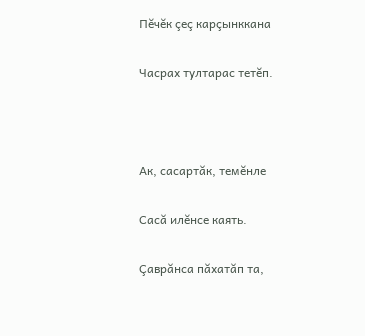Пĕчĕк çеç карçынккана

Часрах тултарас тетĕп.



Ак, сасартăк, темĕнле

Сасă илĕнсе каять.

Çаврăнса пăхатăп та,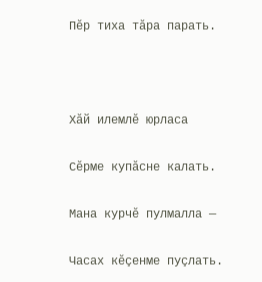Пĕр тиха тăра парать.



Хăй илемлĕ юрласа

Сĕрме купăсне калать.

Мана курчĕ пулмалла —

Часах кĕçенме пуçлать.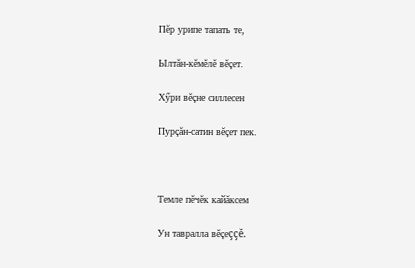Пĕр урипе тапать те,

Ылтăн-кĕмĕлĕ вĕçет.

Хӳри вĕçне силлесен

Пурçăн-сатин вĕçет пек.



Темле пĕчĕк кайăксем

Ун тавралла вĕçеççĕ.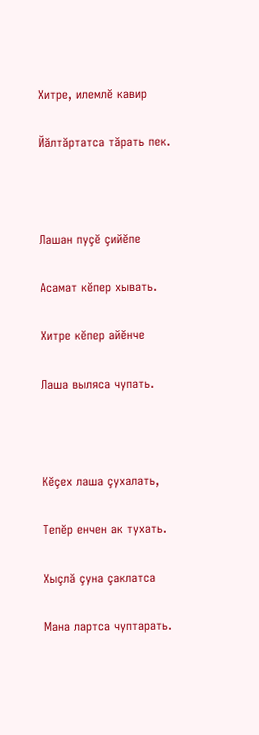Хитре, илемлĕ кавир

Йăлтăртатса тăрать пек.



Лашан пуçĕ çийĕпе

Асамат кĕпер хывать.

Хитре кĕпер айĕнче

Лаша выляса чупать.



Кĕçех лаша çухалать,

Тепĕр енчен ак тухать.

Хыçлă çуна çаклатса

Мана лартса чуптарать.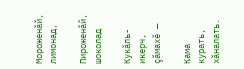Мороженăй, лимонад,

Пироженăй, шоколад

Кукăль-икерч, çăмахĕ —

Кама курать, хăналать.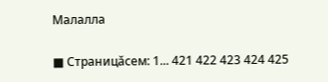Малалла

■ Страницăсем: 1... 421 422 423 424 425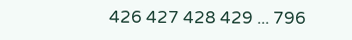426 427 428 429 ... 796